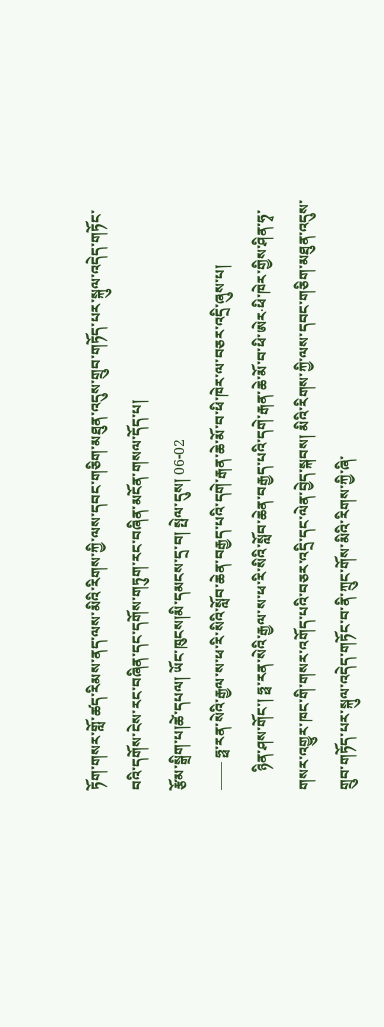ཏོག་གསར་གློ་ཚད་རིམས་ནད་ལས་མིའི་རིགས་ཀྱི་ལས་དབང་གཅིག་མཐུན་འདུས་གྲུབ་གཏོད་པར་སྐུལ་འདེད་གཏོང་བའི་དགོས་ངེས་རང་བཞིན་དང་དགོས་གཏུག་རང་བཞིན་མངོན་གསལ་དོད་པ།
རྩོམ་སྒྲིག་པ།ཚེ་དཔལ། ཡོང་ཁུངས།མི་དམངས་དྲ་བ། སྤེལ་དུས། 06-02
—— ཧྥ་རན་སེའི་རྒྱལ་ས་ཕ་རི་སིའི་སློབ་ཆེན་བརྒྱད་པའི་དགེ་རྒན་ཆེ་མོ་བ་ཕི་ཁེར་ལ་བཅར་འདྲི་ཞུས་པ།
     ཉིན་ཤས་གོང་། ཧྥ་རན་སེའི་རྒྱལ་ས་ཕ་རི་སིའི་སློབ་ཆེན་བརྒྱད་པའི་དགེ་རྒན་ཆེ་མོ་བ་ཕི་ཨེར·ཕི་ཁེར་གྱིས་ཤིན་ཧྭ་གསར་འགྱུར་ཁང་གི་གསར་འགོད་པའི་བཅར་འདྲི་དང་ལེན་བྱེད་སྐབས། མིའི་རིགས་ཀྱི་ལས་དབང་གཅིག་མཐུན་འདུས་གྲུབ་གཏོད་པར་སྐུལ་འདེད་གཏོང་བ་ནི་ཀྲུང་གོས་མིའི་རིགས་ཀྱི་ཞི་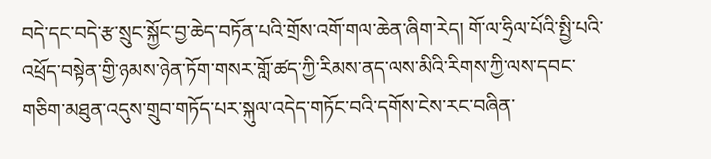བདེ་དང་བདེ་རྩ་སྲུང་སྐྱོང་བྱ་ཆེད་བཏོན་པའི་གྲོས་འགོ་གལ་ཆེན་ཞིག་རེད། གོ་ལ་ཧྲིལ་པོའི་སྤྱི་པའི་འཕྲོད་བསྟེན་གྱི་ཉམས་ཉེན་ཏོག་གསར་གློ་ཚད་ཀྱི་རིམས་ནད་ལས་མིའི་རིགས་ཀྱི་ལས་དབང་གཅིག་མཐུན་འདུས་གྲུབ་གཏོད་པར་སྐུལ་འདེད་གཏོང་བའི་དགོས་ངེས་རང་བཞིན་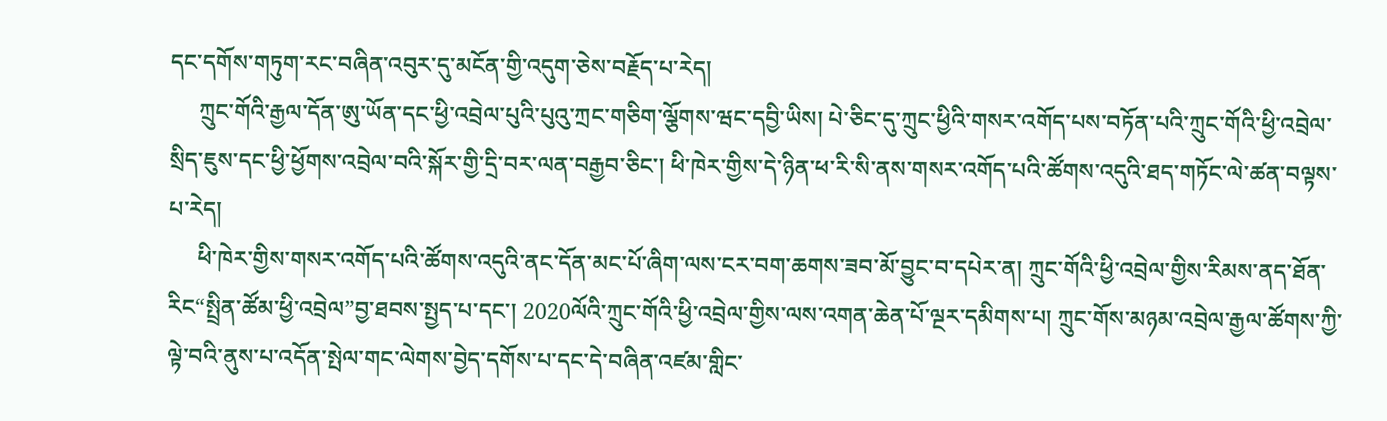དང་དགོས་གཏུག་རང་བཞིན་འབུར་དུ་མངོན་གྱི་འདུག་ཅེས་བརྗོད་པ་རེད།
     ཀྲུང་གོའི་རྒྱལ་དོན་ཨུ་ཡོན་དང་ཕྱི་འབྲེལ་པུའི་པུའུ་ཀྲང་གཅིག་ལྕོགས་ཝང་དབྱི་ཡིས། པེ་ཅིང་དུ་ཀྲུང་ཕྱིའི་གསར་འགོད་པས་བཏོན་པའི་ཀྲུང་གོའི་ཕྱི་འབྲེལ་སྲིད་ཇུས་དང་ཕྱི་ཕྱོགས་འབྲེལ་བའི་སྐོར་གྱི་དྲི་བར་ལན་བརྒྱབ་ཅིང་། ཕི་ཁེར་གྱིས་དེ་ཉིན་ཕ་རི་སི་ནས་གསར་འགོད་པའི་ཚོགས་འདུའི་ཐད་གཏོང་ལེ་ཚན་བལྟས་པ་རེད།
     ཕི་ཁེར་གྱིས་གསར་འགོད་པའི་ཚོགས་འདུའི་ནང་དོན་མང་པོ་ཞིག་ལས་ངར་བག་ཆགས་ཟབ་མོ་བྱུང་བ་དཔེར་ན། ཀྲུང་གོའི་ཕྱི་འབྲེལ་གྱིས་རིམས་ནད་ཐོན་རིང“སྤྲིན་ཚོམ་ཕྱི་འབྲེལ”བྱ་ཐབས་སྤྱད་པ་དང་། 2020ལོའི་ཀྲུང་གོའི་ཕྱི་འབྲེལ་གྱིས་ལས་འགན་ཆེན་པོ་ལྔར་དམིགས་པ། ཀྲུང་གོས་མཉམ་འབྲེལ་རྒྱལ་ཚོགས་ཀྱི་ལྟེ་བའི་ནུས་པ་འདོན་སྤེལ་གང་ལེགས་བྱེད་དགོས་པ་དང་དེ་བཞིན་འཛམ་གླིང་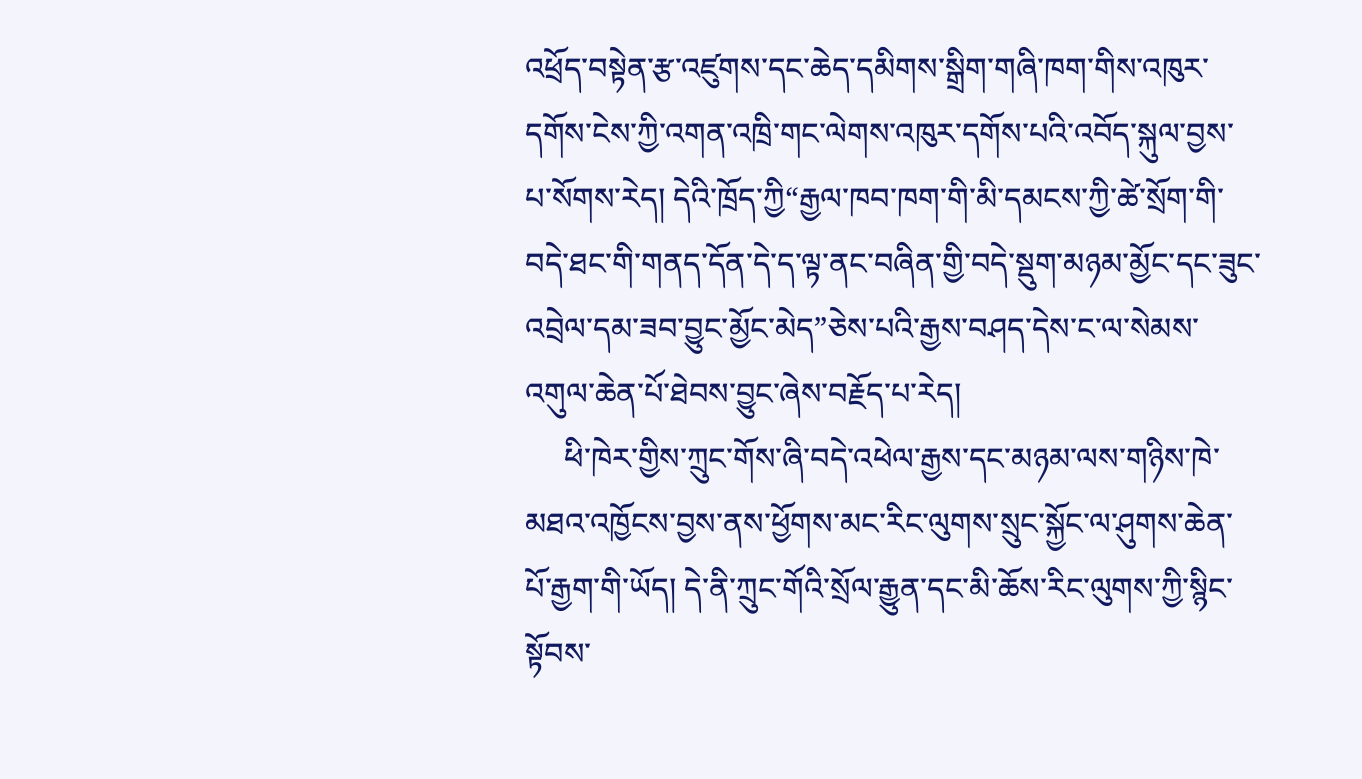འཕྲོད་བསྟེན་རྩ་འཛུགས་དང་ཆེད་དམིགས་སྒྲིག་གཞི་ཁག་གིས་འཁུར་དགོས་ངེས་ཀྱི་འགན་འཁྲི་གང་ལེགས་འཁུར་དགོས་པའི་འབོད་སྐུལ་བྱས་པ་སོགས་རེད། དེའི་ཁྲོད་ཀྱི“རྒྱལ་ཁབ་ཁག་གི་མི་དམངས་ཀྱི་ཚེ་སྲོག་གི་བདེ་ཐང་གི་གནད་དོན་དེ་ད་ལྟ་ནང་བཞིན་གྱི་བདེ་སྡུག་མཉམ་མྱོང་དང་ཟུང་འབྲེལ་དམ་ཟབ་བྱུང་མྱོང་མེད”ཅེས་པའི་རྒྱས་བཤད་དེས་ང་ལ་སེམས་འགུལ་ཆེན་པོ་ཐེབས་བྱུང་ཞེས་བརྗོད་པ་རེད།
     ཕི་ཁེར་གྱིས་ཀྲུང་གོས་ཞི་བདེ་འཕེལ་རྒྱས་དང་མཉམ་ལས་གཉིས་ཁེ་མཐའ་འཁྱོངས་བྱས་ནས་ཕྱོགས་མང་རིང་ལུགས་སྲུང་སྐྱོང་ལ་ཤུགས་ཆེན་པོ་རྒྱག་གི་ཡོད། དེ་ནི་ཀྲུང་གོའི་སྲོལ་རྒྱུན་དང་མི་ཆོས་རིང་ལུགས་ཀྱི་སྙིང་སྟོབས་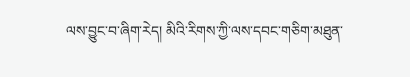ལས་བྱུང་བ་ཞིག་རེད། མིའི་རིགས་ཀྱི་ལས་དབང་གཅིག་མཐུན་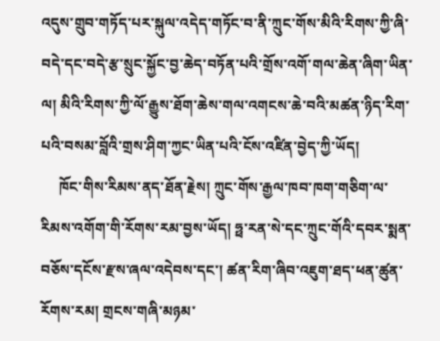འདུས་གྲུབ་གཏོད་པར་སྐུལ་འདེད་གཏོང་བ་ནི་ཀྲུང་གོས་མིའི་རིགས་ཀྱི་ཞི་བདེ་དང་བདེ་རྩ་སྲུང་སྐྱོང་བྱ་ཆེད་བཏོན་པའི་གྲོས་འགོ་གལ་ཆེན་ཞིག་ཡིན་ལ། མིའི་རིགས་ཀྱི་ལོ་རྒྱུས་ཐོག་ཆེས་གལ་འགངས་ཆེ་བའི་མཚན་ཉིད་རིག་པའི་བསམ་བློའི་གྲས་ཤིག་ཀྱང་ཡིན་པའི་ངོས་འཛིན་བྱེད་ཀྱི་ཡོད།
     ཁོང་གིས་རིམས་ནད་ཐོན་རྗེས། ཀྲུང་གོས་རྒྱལ་ཁབ་ཁག་གཅིག་ལ་རིམས་འགོག་གི་རོགས་རམ་བྱས་ཡོད། ཧྥ་རན་སེ་དང་ཀྲུང་གོའི་དབར་སྨན་བཅོས་དངོས་རྫས་ཞལ་འདེབས་དང་། ཚན་རིག་ཞིབ་འཇུག་ཐད་ཕན་ཚུན་རོགས་རམ། གྲངས་གཞི་མཉམ་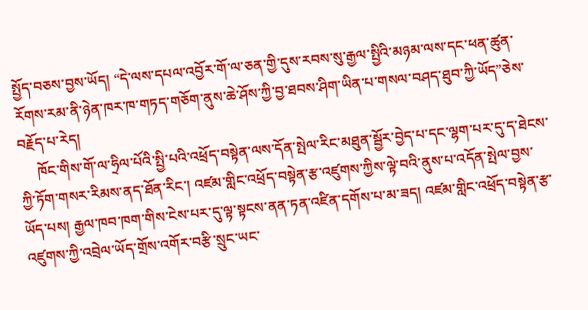སྤྱོད་བཅས་བྱས་ཡོད། “དེ་ལས་དཔལ་འབྱོར་གོ་ལ་ཅན་གྱི་དུས་རབས་སུ་རྒྱལ་སྤྱིའི་མཉམ་ལས་དང་ཕན་ཚུན་རོགས་རམ་ནི་ཉེན་ཁར་ཁ་གཏད་གཅོག་ནུས་ཆེ་ཤོས་ཀྱི་བྱ་ཐབས་ཤིག་ཡིན་པ་གསལ་བཤད་ཐུབ་ཀྱི་ཡོད”ཅེས་བརྗོད་པ་རེད།
     ཁོང་གིས་གོ་ལ་ཧྲིལ་པོའི་སྤྱི་པའི་འཕྲོད་བསྟེན་ལས་དོན་སྤེལ་རིང་མཐུན་སྦྱོར་བྱེད་པ་དང་ལྷག་པར་དུ་ད་ཐེངས་ཀྱི་ཏོག་གསར་རིམས་ནད་ཐོན་རིང་། འཛམ་གླིང་འཕྲོད་བསྟེན་རྩ་འཛུགས་ཀྱིས་ལྟེ་བའི་ནུས་པ་འདོན་སྤེལ་བྱས་ཡོད་པས། རྒྱལ་ཁབ་ཁག་གིས་ངེས་པར་དུ་ལྟ་སྟངས་ནན་ཏན་འཛིན་དགོས་པ་མ་ཟད། འཛམ་གླིང་འཕྲོད་བསྟེན་རྩ་འཛུགས་ཀྱི་འབྲེལ་ཡོད་གྲོས་འགོར་བརྩི་སྲུང་ཡང་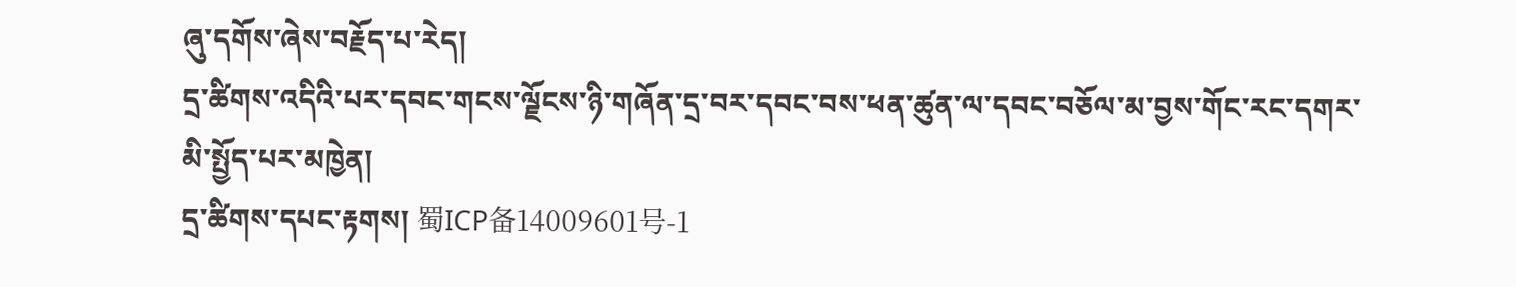ཞུ་དགོས་ཞེས་བརྗོད་པ་རེད།
དྲ་ཚིགས་འདིའི་པར་དབང་གངས་ལྗོངས་ཉི་གཞོན་དྲ་བར་དབང་བས་ཕན་ཚུན་ལ་དབང་བཅོལ་མ་བྱས་གོང་རང་དགར་མི་སྤྱོད་པར་མཁྱེན།
དྲ་ཚིགས་དཔང་རྟགས། 蜀ICP备14009601号-1